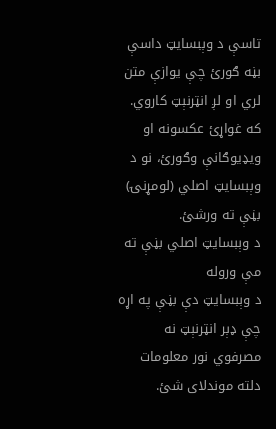تاسې د وېبسایټ داسې بڼه ګورئ چې یوازې متن لري او لږ انټرنېټ کاروي. که غواړئ عکسونه او ویډیوګانې وګورئ، نو د وېبسایټ اصلي (لومړنۍ) بڼې ته ورشئ.
د وېبسایټ اصلي بڼې ته مې وروله
د وېبسایټ دې بڼې په اړه چې ډېر انټرنېټ نه مصرفوي نور معلومات دلته موندلای شئ.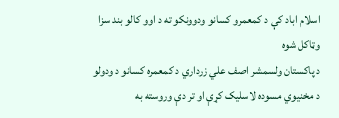اسلام اباد کې د کمعمرو کسانو ودوونکو ته د اوو کالو بند سزا وټاکل شوه
د پاکستان ولسمشر اصف علي زرداري د کمعمره کسانو د ودولو د مخنیوي مسوده لاسلیک کړې او تر دې وروسته به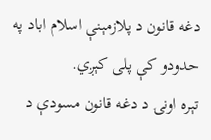دغه قانون د پلازمېنې اسلام اباد په حدودو کې پلی کېږي.
تېره اونۍ د دغه قانون مسودې د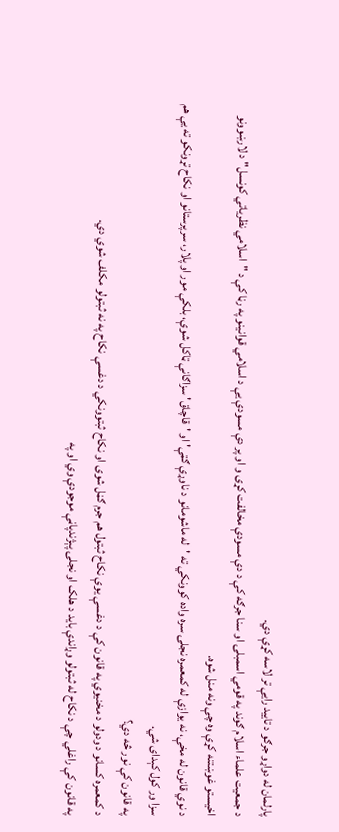پارلمان له دواړو جرګو د تایید رایې تر لاسه کړې دي.
د جمعیت علماء اسلام ګوند په قومي اسمبلۍ او سنا جرګه کې د دې مسودې مخالفت کړی و او پر دې مسودې یې د اسلامي قوانینو په رڼا کې د "اسلامي نظریاتي کونسل" د لارښوونو اخیستو غوښتنه کړې وه چې ونه منل شوه.
د نوي قانون له مخې، نه یوازې له کمعمره نجلۍ سره واده کوونکي ته 'له ماشومانو د ناوړې ګټې' او 'قاچاق' سزاګانې ټاکل شوې، بلکې مور او پلار، سرپرستانو او نکاح تړونکو ته یې هم سزا ور کول کېدای شي.
په قانون کې نور څه دي؟
د کمعمره کسانو د ودولو د مخنیوي په قانون کې د دغسې یوې نکاح ثبتول هم جرم ګڼل شوی او نکاح ثبتوونکي د دغسې نکاح په نه ثبتولو مکلف شوي دي.
په قانون کې راغلي چې د نکاح له ثبتولو وړاندې باید د هلک او نجلۍ پېژندپاڼې موجودې وي او په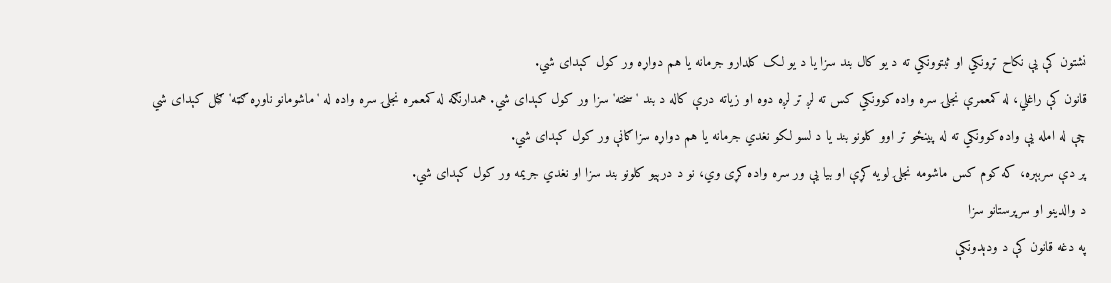نشتون کې یې نکاح تړونکي او ثبتوونکي ته د یو کال بند سزا یا د یو لک کلدارو جرمانه یا هم دواړه ور کول کېدای شي.
قانون کې راغلي، له کمعمرې نجلۍ سره واده کوونکي کس ته لږ تر لږه دوه او زیاته درې کاله د بند 'سخته' سزا ور کول کېدای شي. همدارنګه له کمعمره نجلۍ سره واده له 'ماشومانو ناوړه ګټه' ګڼل کېدای شي چې له امله یې واده کوونکي ته له پینځو تر اوو کلونو بند یا د لسو لکو نغدي جرمانه یا هم دواړه سزاګانې ور کول کېدای شي.
پر دې سربېره، که کوم کس ماشومه نجلۍ لویه کړې او بیا یې ور سره واده کړی وي، نو د درېیو کلونو بند سزا او نغدي جریمه ور کول کېدای شي.
د والدینو او سرپرستانو سزا
په دغه قانون کې د ودېدونکې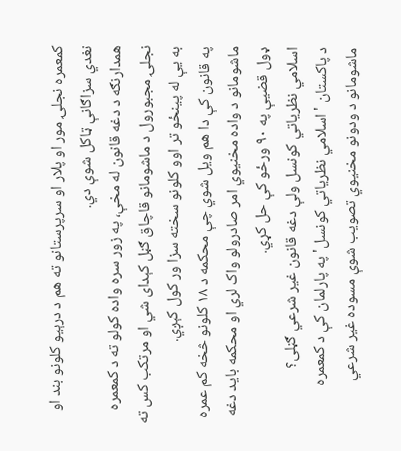کمعمره نجلۍ مور او پلار او سرپرستانو ته هم د درېیو کلونو بند او نغدي سزاګانې ټاکل شوې دي.
همدارنګه د دغه قانون له مخې، په زور سره واده کولو ته د کمعمره نجلۍ مجبورول د ماشومانو قاچاق ګڼل کېدای شي او مرتکب کس ته به یې له پينځو تر اوو کلونو سخته سزا ور کول کېږي.
په قانون کې دا هم ویل شوي چې محکمه د ۱۸ کلونو څخه کم عمره ماشومانو د واده مخنیوي امر صادرولو واک لري او محکمه باید دغه ډول قضیې په ۹۰ ورځو کې حل کړي.
اسلامي نظریاتي کونسل ولې دغه قانون غیر شرعي ګڼلی؟
د پاکستان 'اسلامي نظریاتي کونسل' په پارلمان کې د کمعمره ماشومانو د ودونو مخنیوي تصویب شوې مسوده غیر شرعي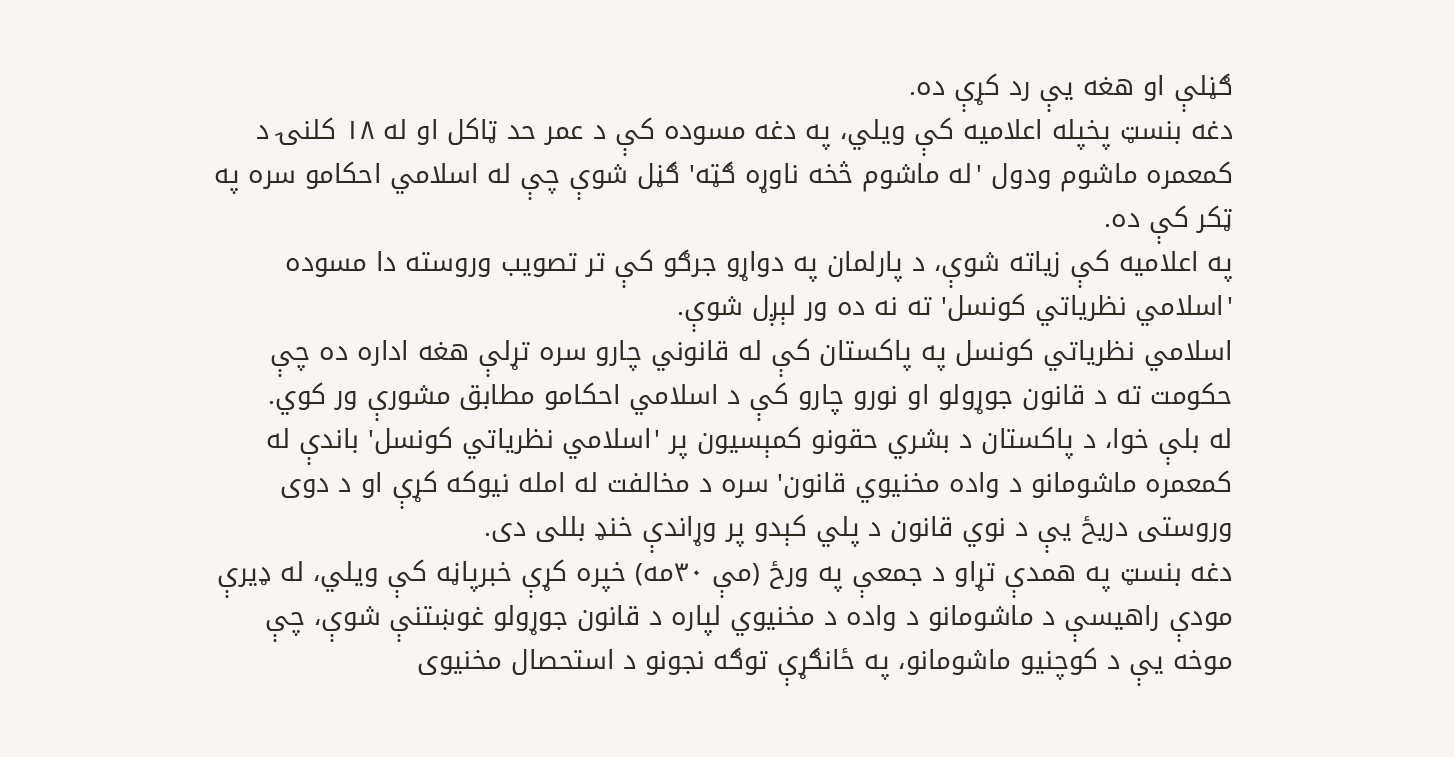ګڼلې او هغه یې رد کړې ده.
دغه بنسټ پخپله اعلامیه کې ویلي، په دغه مسوده کې د عمر حد ټاکل او له ۱۸ کلنۍ د کمعمره ماشوم ودول 'له ماشوم څخه ناوړه ګټه' ګڼل شوې چې له اسلامي احکامو سره په ټکر کې ده.
په اعلامیه کې زیاته شوې، د پارلمان په دواړو جرګو کې تر تصویب وروسته دا مسوده 'اسلامي نظریاتي کونسل' ته نه ده ور لېږل شوې.
اسلامي نظریاتي کونسل په پاکستان کې له قانوني چارو سره تړلې هغه اداره ده چې حکومت ته د قانون جوړولو او نورو چارو کې د اسلامي احکامو مطابق مشورې ور کوي.
له بلې خوا، د پاکستان د بشري حقونو کمېسیون پر 'اسلامي نظریاتي کونسل' باندې له کمعمره ماشومانو د واده مخنیوي قانون' سره د مخالفت له امله نیوکه کړې او د دوی وروستی دریځ یې د نوي قانون د پلي کېدو پر وړاندې خنډ بللی دی.
دغه بنسټ په همدې تړاو د جمعې په ورځ (مې ۳۰مه) خپره کړې خبرپاڼه کې ویلي، له ډیرې مودې راهیسې د ماشومانو د واده د مخنیوي لپاره د قانون جوړولو غوښتنې شوې، چې موخه یې د کوچنیو ماشومانو، په ځانګړې توګه نجونو د استحصال مخنیوی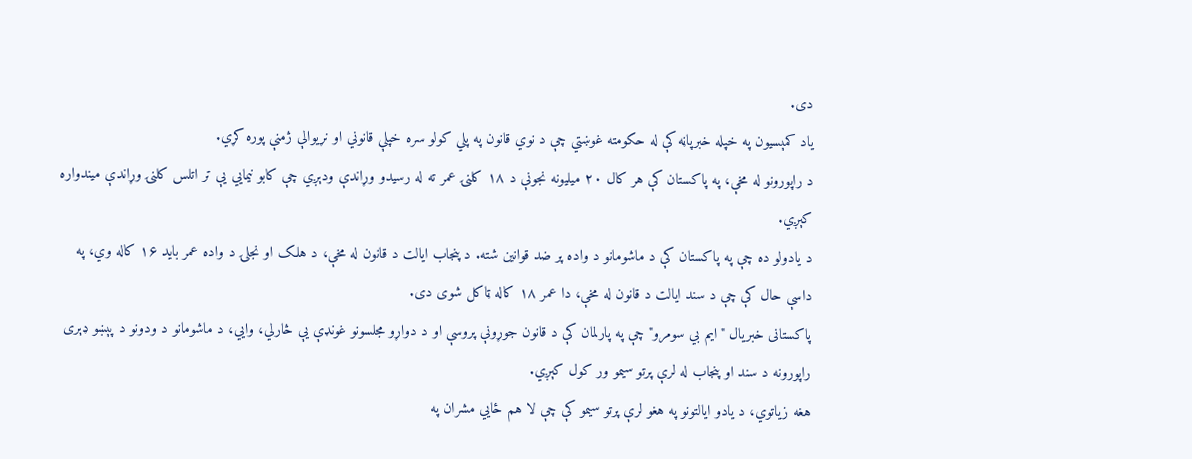دی.
یاد کمېسیون په خپله خبرپاڼه کې له حکومته غوښتي چې د نوي قانون په پلي کولو سره خپلې قانوني او نړیوالې ژمنې پوره کړي.
د راپورونو له مخې، په پاکستان کې هر کال ۲۰ میلیونه نجونې د ۱۸ کلنۍ عمر ته له رسیدو وړاندې ودېږي چې کابو نیمايي یې تر اتلس کلنۍ وړاندې میندواره کېږي.
د یادولو ده چې په پاکستان کې د ماشومانو د واده پر ضد قوانین شته. د پنجاب ایالت د قانون له مخې، د هلک او نجلۍ د واده عمر باید ۱۶ کاله وي، په داسې حال کې چې د سند ایالت د قانون له مخې، دا عمر ۱۸ کاله ټاکل شوی دی.
پاکستانی خبریال "ایم بي سومرو" چې په پارلمان کې د قانون جوړونې پروسې او د دواړو مجلسونو غونډې یې څارلي، وايي، د ماشومانو د ودونو د پېښو ډېری راپورونه د سند او پنجاب له لرې پرتو سیمو ور کول کېږي.
هغه زیاتوي، د یادو ایالتونو په هغو لرې پرتو سیمو کې چې لا هم ځايي مشران په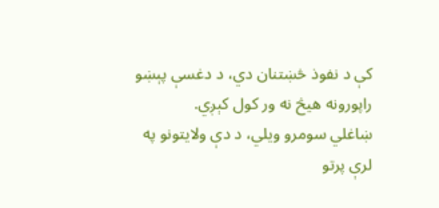کې د نفوذ څښتنان دي، د دغسې پېښو راپورونه هیڅ نه ور کول کېږي.
ښاغلي سومرو ویلي، د دې ولایتونو په لرې پرتو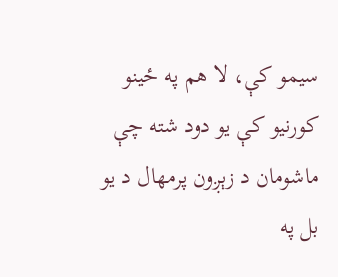سیمو کې، لا هم په ځینو کورنیو کې یو دود شته چې ماشومان د زېږون پرمهال د یو بل په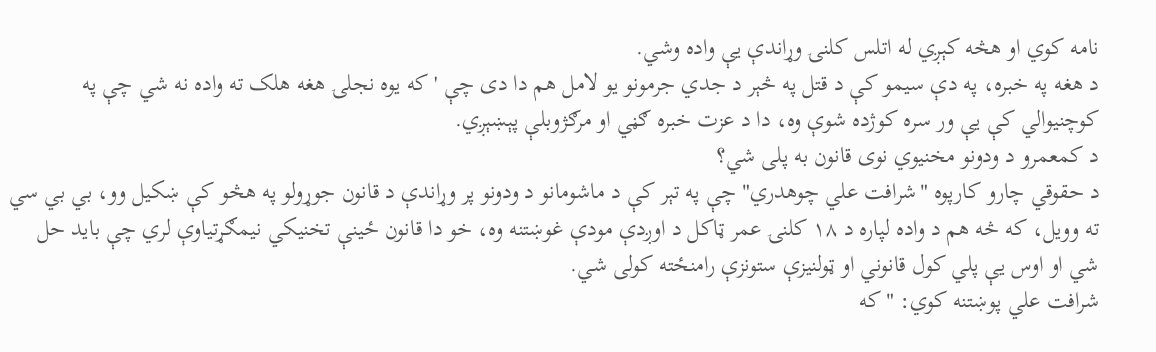نامه کوي او هڅه کېږي له اتلس کلنۍ وړاندې یې واده وشي.
د هغه په خبره، په دې سیمو کې د قتل په څېر د جدي جرمونو یو لامل هم دا دی چې 'که یوه نجلۍ هغه هلک ته واده نه شي چې په کوچنیوالي کې یې ور سره کوژده شوې وه، دا د عزت خبره ګڼي او مرګژوبلې پېښېږي.
د کمعمرو د ودونو مخنیوي نوی قانون به پلی شي؟
د حقوقي چارو کارپوه "شرافت علي چوهدري" چې په تېر کې د ماشومانو د ودونو پر وړاندې د قانون جوړولو په هڅو کې ښکیل وو، بي بي سي ته وویل، که څه هم د واده لپاره د ۱۸ کلنۍ عمر ټاکل د اوږدې مودې غوښتنه وه، خو دا قانون ځینې تخنیکي نیمګړتیاوې لري چې باید حل شي او اوس یې پلي کول قانوني او ټولنیزې ستونزې رامنځته کولی شي.
شرافت علي پوښتنه کوي: "که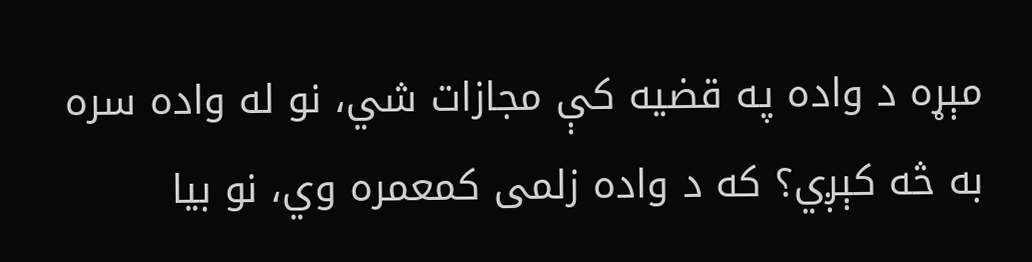مېړه د واده په قضیه کې مجازات شي، نو له واده سره به څه کېږي؟ که د واده زلمی کمعمره وي، نو بیا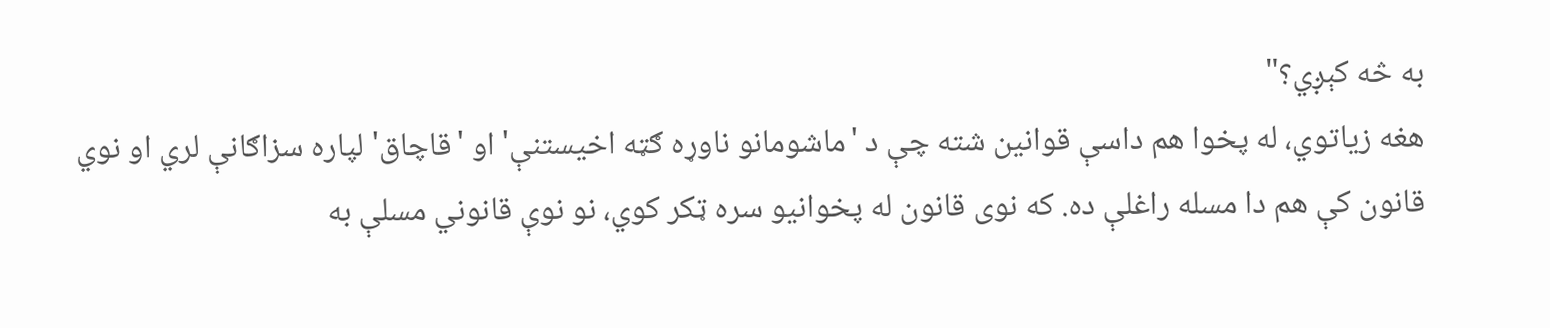به څه کېږي؟"
هغه زیاتوي، له پخوا هم داسې قوانین شته چې د 'ماشومانو ناوړه ګټه اخیستنې' او 'قاچاق' لپاره سزاګانې لري او نوي قانون کې هم دا مسله راغلې ده. که نوی قانون له پخوانیو سره ټکر کوي، نو نوې قانوني مسلې به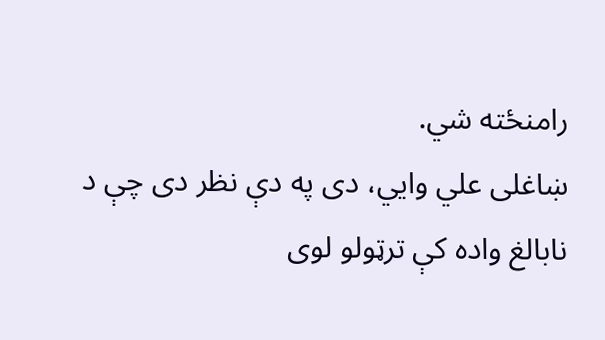رامنځته شي.
ښاغلی علي وايي، دی په دې نظر دی چې د نابالغ واده کې ترټولو لوی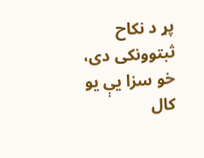پړ د نکاح ثبتوونکی دی، خو سزا یې یو کال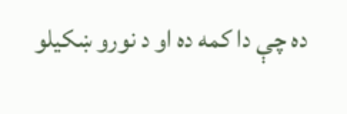ده چې دا کمه ده او د نورو ښکیلو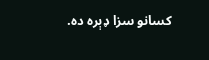کسانو سزا ډېره ده.